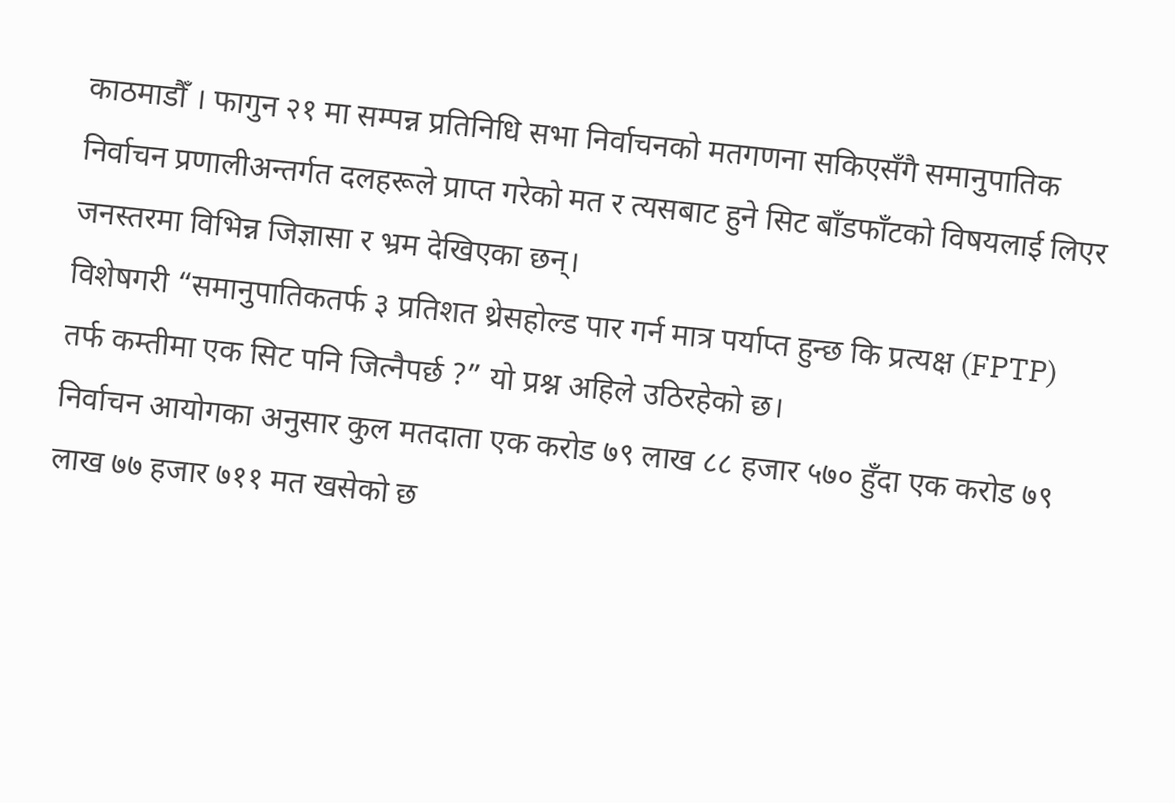काठमाडौँ । फागुन २१ मा सम्पन्न प्रतिनिधि सभा निर्वाचनको मतगणना सकिएसँगै समानुपातिक निर्वाचन प्रणालीअन्तर्गत दलहरूले प्राप्त गरेको मत र त्यसबाट हुने सिट बाँडफाँटको विषयलाई लिएर जनस्तरमा विभिन्न जिज्ञासा र भ्रम देखिएका छन्।
विशेषगरी “समानुपातिकतर्फ ३ प्रतिशत थ्रेसहोल्ड पार गर्न मात्र पर्याप्त हुन्छ कि प्रत्यक्ष (FPTP) तर्फ कम्तीमा एक सिट पनि जित्नैपर्छ ?” यो प्रश्न अहिले उठिरहेको छ।
निर्वाचन आयोगका अनुसार कुल मतदाता एक करोड ७९ लाख ८८ हजार ५७० हुँदा एक करोड ७९ लाख ७७ हजार ७११ मत खसेको छ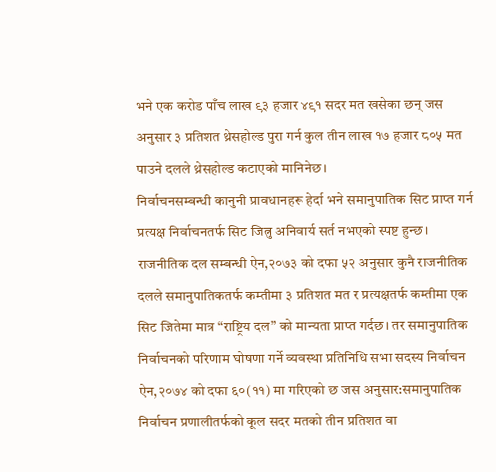भने एक करोड पाँच लाख ९३ हजार ४९१ सदर मत खसेका छन् जस अनुसार ३ प्रतिशत थ्रेसहोल्ड पुरा गर्न कुल तीन लाख १७ हजार ८०५ मत पाउने दलले थ्रेसहोल्ड कटाएको मानिनेछ।
निर्वाचनसम्बन्धी कानुनी प्रावधानहरू हेर्दा भने समानुपातिक सिट प्राप्त गर्न प्रत्यक्ष निर्वाचनतर्फ सिट जित्नु अनिवार्य सर्त नभएको स्पष्ट हुन्छ।
राजनीतिक दल सम्बन्धी ऐन,२०७३ को दफा ५२ अनुसार कुनै राजनीतिक दलले समानुपातिकतर्फ कम्तीमा ३ प्रतिशत मत र प्रत्यक्षतर्फ कम्तीमा एक सिट जितेमा मात्र “राष्ट्रिय दल” को मान्यता प्राप्त गर्दछ। तर समानुपातिक निर्वाचनको परिणाम घोषणा गर्ने व्यवस्था प्रतिनिधि सभा सदस्य निर्वाचन ऐन,२०७४ को दफा ६०(११) मा गरिएको छ जस अनुसार:समानुपातिक निर्वाचन प्रणालीतर्फको कूल सदर मतको तीन प्रतिशत वा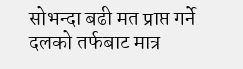सोभन्दा बढी मत प्राप्त गर्ने दलको तर्फबाट मात्र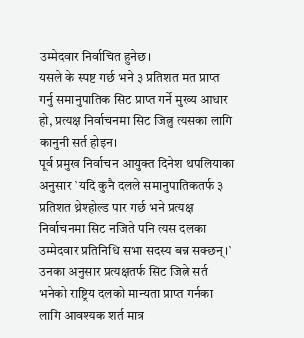उम्मेदवार निर्वाचित हुनेछ।
यसले के स्पष्ट गर्छ भने ३ प्रतिशत मत प्राप्त गर्नु समानुपातिक सिट प्राप्त गर्ने मुख्य आधार हो, प्रत्यक्ष निर्वाचनमा सिट जित्नु त्यसका लागि कानुनी सर्त होइन।
पूर्व प्रमुख निर्वाचन आयुक्त दिनेश थपलियाका अनुसार `यदि कुनै दलले समानुपातिकतर्फ ३ प्रतिशत थ्रेश्होल्ड पार गर्छ भने प्रत्यक्ष निर्वाचनमा सिट नजिते पनि त्यस दलका उम्मेदवार प्रतिनिधि सभा सदस्य बन्न सक्छन्।`
उनका अनुसार प्रत्यक्षतर्फ सिट जित्ने सर्त भनेको राष्ट्रिय दलको मान्यता प्राप्त गर्नका लागि आवश्यक शर्त मात्र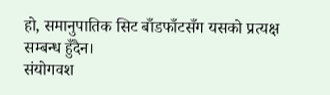हो, समानुपातिक सिट बाँडफाँटसँग यसको प्रत्यक्ष सम्बन्ध हुँदैन।
संयोगवश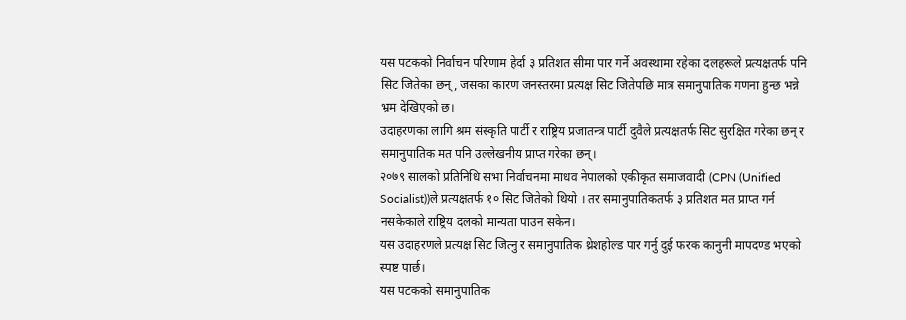यस पटकको निर्वाचन परिणाम हेर्दा ३ प्रतिशत सीमा पार गर्ने अवस्थामा रहेका दलहरूले प्रत्यक्षतर्फ पनि सिट जितेका छन्, जसका कारण जनस्तरमा प्रत्यक्ष सिट जितेपछि मात्र समानुपातिक गणना हुन्छ भन्ने भ्रम देखिएको छ।
उदाहरणका लागि श्रम संस्कृति पार्टी र राष्ट्रिय प्रजातन्त्र पार्टी दुवैले प्रत्यक्षतर्फ सिट सुरक्षित गरेका छन् र समानुपातिक मत पनि उल्लेखनीय प्राप्त गरेका छन्।
२०७९ सालको प्रतिनिधि सभा निर्वाचनमा माधव नेपालको एकीकृत समाजवादी (CPN (Unified Socialist))ले प्रत्यक्षतर्फ १० सिट जितेको थियो । तर समानुपातिकतर्फ ३ प्रतिशत मत प्राप्त गर्न नसकेकाले राष्ट्रिय दलको मान्यता पाउन सकेन।
यस उदाहरणले प्रत्यक्ष सिट जित्नु र समानुपातिक थ्रेशहोल्ड पार गर्नु दुई फरक कानुनी मापदण्ड भएको स्पष्ट पार्छ।
यस पटकको समानुपातिक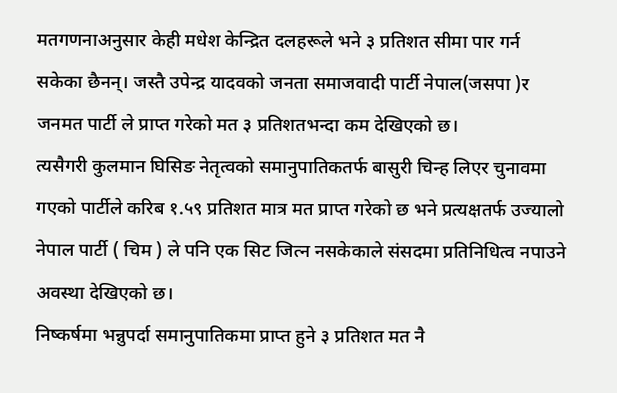मतगणनाअनुसार केही मधेश केन्द्रित दलहरूले भने ३ प्रतिशत सीमा पार गर्न सकेका छैनन्। जस्तै उपेन्द्र यादवको जनता समाजवादी पार्टी नेपाल(जसपा )र जनमत पार्टी ले प्राप्त गरेको मत ३ प्रतिशतभन्दा कम देखिएको छ।
त्यसैगरी कुलमान घिसिङ नेतृत्वको समानुपातिकतर्फ बासुरी चिन्ह लिएर चुनावमा गएको पार्टीले करिब १.५९ प्रतिशत मात्र मत प्राप्त गरेको छ भने प्रत्यक्षतर्फ उज्यालो नेपाल पार्टी ( चिम ) ले पनि एक सिट जित्न नसकेकाले संसदमा प्रतिनिधित्व नपाउने अवस्था देखिएको छ।
निष्कर्षमा भन्नुपर्दा समानुपातिकमा प्राप्त हुने ३ प्रतिशत मत नै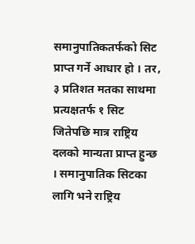समानुपातिकतर्फको सिट प्राप्त गर्ने आधार हो । तर, ३ प्रतिशत मतका साथमा प्रत्यक्षतर्फ १ सिट जितेपछि मात्र राष्ट्रिय दलको मान्यता प्राप्त हुन्छ । समानुपातिक सिटका लागि भने राष्ट्रिय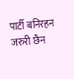पार्टी बनिरहन जरुरी छैन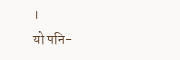।
यो पनि-